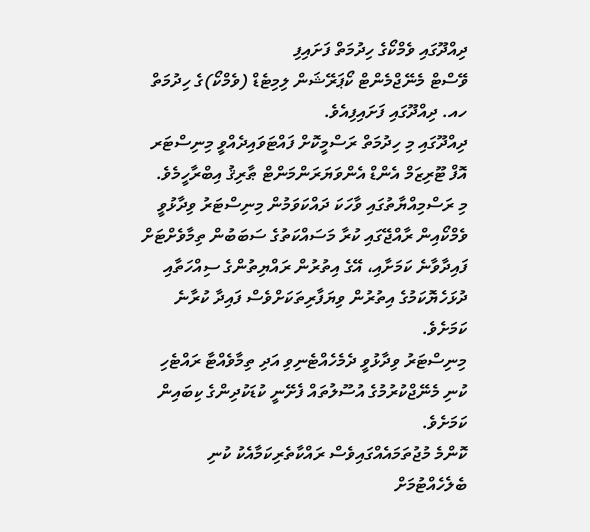ދިއްދޫގައި ވެމްކޯގެ ހިދުމަތް ފަށައިފި
ވޭސްޓް މެނޭޖްމެންޓް ކޯޕަރޭޝަން ލިމިޓެޑް (ވެމްކޯ)ގެ ހިދުމަތް ހއ. ދިއްދޫގައި ފަށައިފިއެވެ.
ދިއްދޫގައި މި ހިދުމަތް ރަސްމީކޮށް ފައްޓަވައިދެއްވީ މިނިސްޓަރ އޮފް ޓޫރިޒަމް އެންޑް އެންވަޔަރަންމަންޓް ޠާރިޤު އިބްރާހީމެވެ.
މި ރަސްމިއްޔާތުގައި ވާހަކަ ދައްކަވަމުން މިނިސްޓަރު ވިދާޅުވީ ވެމްކޯއިން ރާއްޖޭގައި ކުރާ މަސައްކަތުގެ ސަބަބުން ތިމާވެށްޓަށް ފައިދާވާނެ ކަމަށާއި، އޭގެ އިތުރުން ރައްޔިތުންގެ ސިއްހަތާއި ދުޅަހެޔޮކަމުގެ އިތުރުން ވިޔަފާރިތަކަށްވެސް ފައިދާ ކުރާނެ ކަމަށެވެ.
މިނިސްޓަރު ވިދާޅުވީ ދެމެހެއްޓެނިވި އަދި ތިމާވެއްޓާ ރައްޓެހި ކުނި މެނޭޖްކުރުމުގެ އުސޫލުތައް ފެށޭނީ ކުޑަކުދިންގެ ކިބައިން ކަމަށެވެ.
ކޮންމެ މުޖުތަމައެއްގައިވެސް ރައްކާތެރިކަމާއެކު ކުނި ބެލެހެއްޓުމަށް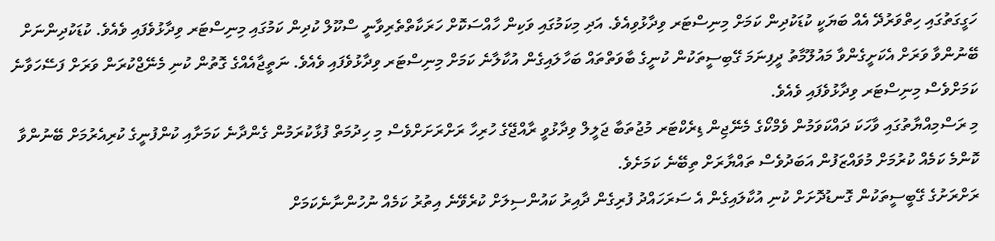ހަގީގަތުގައި ހިތްވަރުދޭ އެއް ބަޔަކީ ކުޑަކުދިން ކަމަށް މިނިސްޓަރ ވިދާޅުވިއެވެ. އަދި މިކަމުގައި ވަކިން ހާއްސަކޮށް ހަރަކާތްތެރިވާނީ ސްކޫލް ކުދިން ކަމުގައި މިނިސްޓަރ ވިދާޅުވެފައި ވެއެވެ. ކުޑަކުދިންނަށް ބޭނުންވާ ވަރަށް އެކަށީގެންވާ މައުލޫމާތު ދީފިނަމަ ގޭބިސީތަކުން ކުނީގެ ބާވަތްތައް ބަހާލައިގެން އުކާލާނެ ކަމަށް މިނިސްޓަރ ވިދާޅުވެފައި ވެއެވެ. ނަތީޖާއެއްގެ ގޮތުން ކުނި މެނޭޖްކުރަން ވަރަށް ފަސޭހަވާނެ ކަމަށްވެސް މިނިސްޓަރ ވިދާޅުވެފައި ވެއެވެ.
މި ރަސްމިއްޔާތުގައި ވާހަކަ ދައްކަވަމުން ވެމްކޯގެ މެނޭޖިން ޑިރެކްޓަރ މުޖުތަބާ ޖަލީލް ވިދާޅުވީ ރާއްޖޭގެ ހުރިހާ ރަށްރަށަށްވެސް މި ހިދުމަތް ފުޅާކުރަމުން ގެންދާނެ ކަމަށާއި ކުންފުނީގެ ކުރިއެރުމަށް ބޭނުންވާ ކޮންމެ ކަމެއް ކުރުމަށް މުވައްޒަފުން އަބަދުވެސް ތައްޔާރަށް ތިބޭނެ ކަމަށެވެ.
ރަށްރަށުގެ ގޭބީސީތަކުން ގޮނޑުދޮށަށް ކުނި އުކާލައިގެން އެ ސަރަހައްދު ފުރިގެން ދާއިރު ކައުންސިލަށް ކުރެވޭނެ އިތުރު ކަމެއް ނުހުންނާނެކަމަށް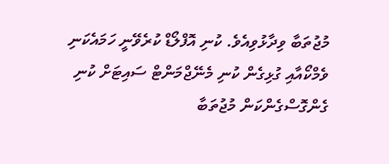މުޖުތަބާ ވިދާޅުވިއެވެ. ކުނި އޮފްލޯޑް ކުރެވޭނީ ހަމައެކަނި ވެމްކޯއާއި ގުޅިގެން ކުނި މެނޭޖްމަންޓް ސައިޓަށް ކުނި ގެންގޮސްގެންކަން މުޖުތަބާ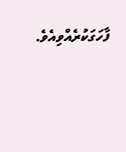ފާހަގަކުރެއްވިއެވެ.